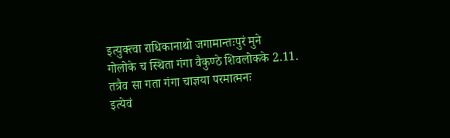इत्युक्त्वा राधिकानाथो जगामान्तःपुरं मुने
गोलोके च स्थिता गंगा वैकुण्ठे शिवलोकके 2.11.
तत्रैव सा गता गंगा चाज्ञया परमात्मनः
इत्येवं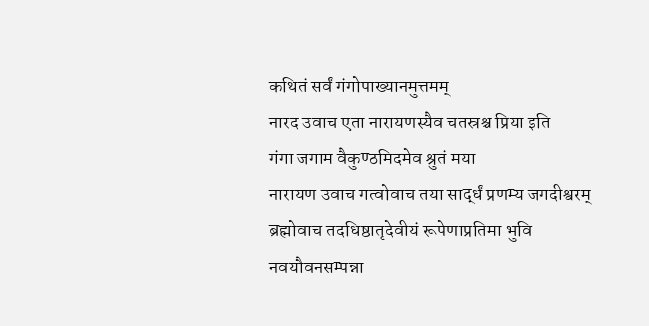कथितं सर्वं गंगोपाख्यानमुत्तमम्
नारद उवाच एता नारायणस्यैव चतस्रश्च प्रिया इति
गंगा जगाम वैकुण्ठमिदमेव श्रुतं मया
नारायण उवाच गत्वोवाच तया सार्द्धं प्रणम्य जगदीश्वरम्
ब्रह्मोवाच तदधिष्ठातृदेवीयं रूपेणाप्रतिमा भुवि
नवयौवनसम्पन्ना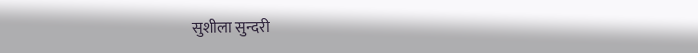सुशीला सुन्दरी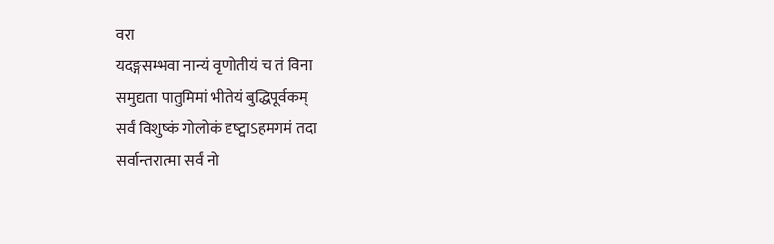वरा
यदङ्गसम्भवा नान्यं वृणोतीयं च तं विना
समुद्यता पातुमिमां भीतेयं बुद्धिपूर्वकम्
सर्वं विशुष्कं गोलोकं दृष्ट्वाऽहमगमं तदा
सर्वान्तरात्मा सर्वं नो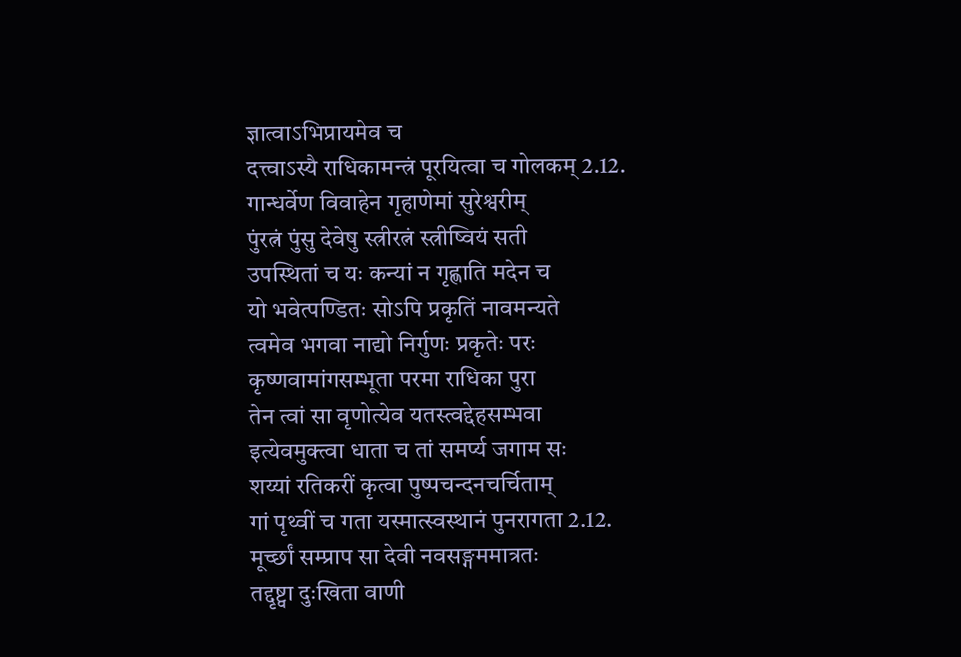ज्ञात्वाऽभिप्रायमेव च
दत्त्वाऽस्यै राधिकामन्त्रं पूरयित्वा च गोलकम् 2.12.
गान्धर्वेण विवाहेन गृहाणेमां सुरेश्वरीम्
पुंरत्नं पुंसु देवेषु स्त्रीरत्नं स्त्रीष्वियं सती
उपस्थितां च यः कन्यां न गृह्णाति मदेन च
यो भवेत्पण्डितः सोऽपि प्रकृतिं नावमन्यते
त्वमेव भगवा नाद्यो निर्गुणः प्रकृतेः परः
कृष्णवामांगसम्भूता परमा राधिका पुरा
तेन त्वां सा वृणोत्येव यतस्त्वद्देहसम्भवा
इत्येवमुक्त्वा धाता च तां समर्प्य जगाम सः
शय्यां रतिकरीं कृत्वा पुष्पचन्दनचर्चिताम्
गां पृथ्वीं च गता यस्मात्स्वस्थानं पुनरागता 2.12.
मूर्च्छां सम्प्राप सा देवी नवसङ्गममात्रतः
तद्दृष्ट्वा दुःखिता वाणी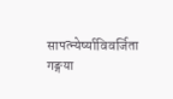सापत्न्येर्ष्याविवर्जिता
गङ्गया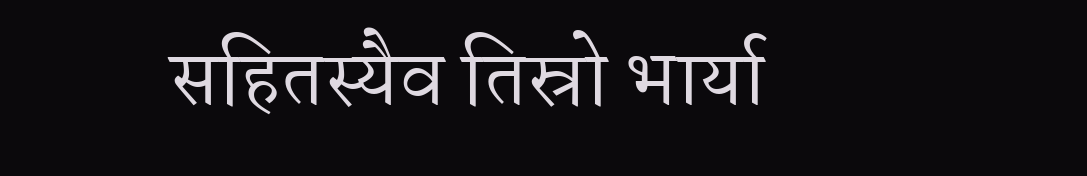सहितस्यैव तिस्रो भार्या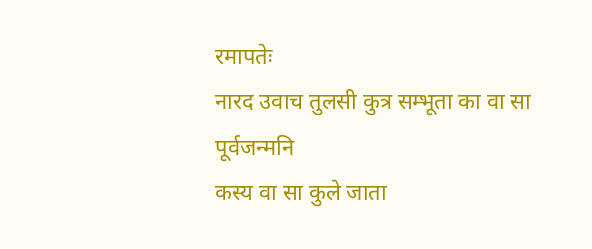रमापतेः
नारद उवाच तुलसी कुत्र सम्भूता का वा सा पूर्वजन्मनि
कस्य वा सा कुले जाता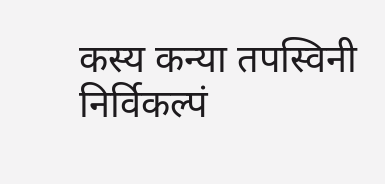कस्य कन्या तपस्विनी
निर्विकल्पं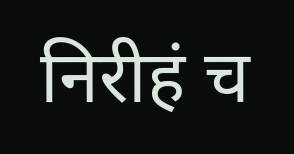निरीहं च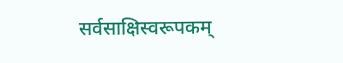सर्वसाक्षिस्वरूपकम्